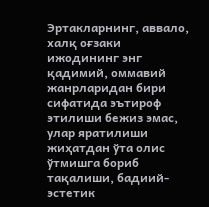Эртакларнинг, аввало, халқ оғзаки ижодининг энг қадимий, оммавий жанрларидан бири сифатида эътироф этилиши бежиз эмас, улар яратилиши жиҳатдан ўта олис ўтмишга бориб тақалиши, бадиий-эстетик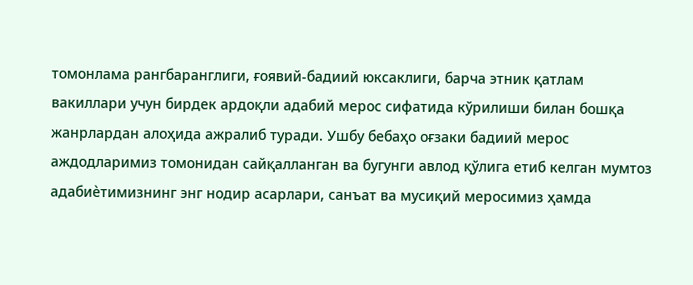томонлама рангбаранглиги, ғоявий-бадиий юксаклиги, барча этник қатлам вакиллари учун бирдек ардоқли адабий мерос сифатида кўрилиши билан бошқа жанрлардан алоҳида ажралиб туради. Ушбу бебаҳо оғзаки бадиий мерос аждодларимиз томонидан сайқалланган ва бугунги авлод қўлига етиб келган мумтоз адабиѐтимизнинг энг нодир асарлари, санъат ва мусиқий меросимиз ҳамда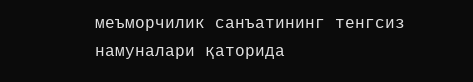меъморчилик санъатининг тенгсиз намуналари қаторида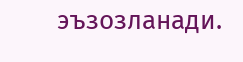эъзозланади.